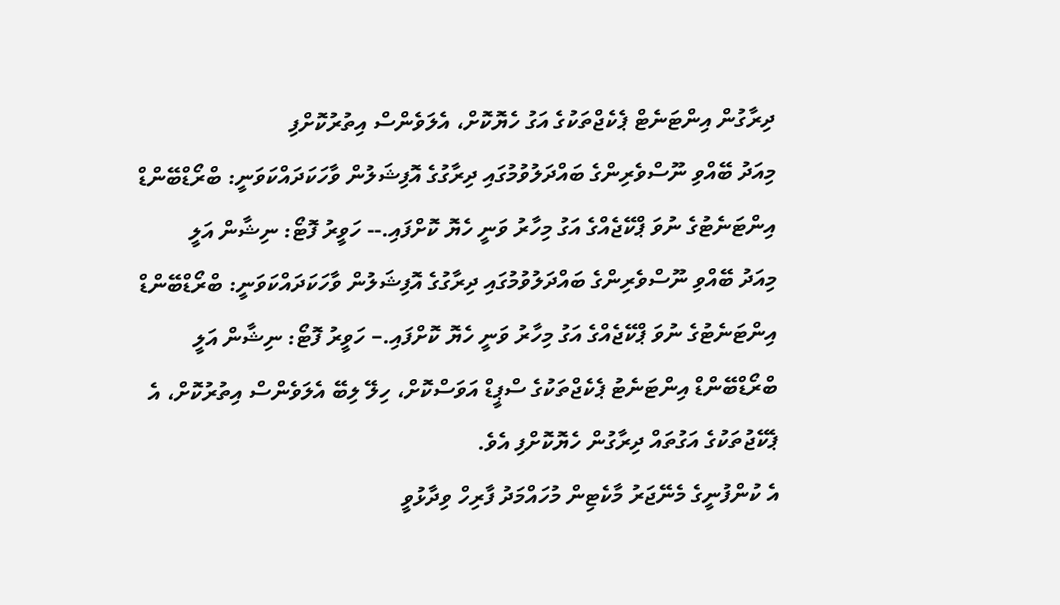ދިރާގުން އިންޓަނެޓް ޕެކެޖްތަކުގެ އަގު ހެޔޮކޮށް، އެލަވެންސް އިތުރުކޮށްފި
މިއަދު ބޭއްވި ނޫސްވެރިންގެ ބައްދަލުވުމުގައި ދިރާގުގެ އޮފިޝަލުން ވާހަކަދައްކަވަނީ: ބްރޯޑްބޭންޑް އިންޓަނެޓުގެ ނުވަ ޕްކޭޖެއްގެ އަގު މިހާރު ވަނީ ހެޔޮ ކޮށްފައި.-- ހަވީރު ފޮޓޯ: ނިޝާން އަލީ
މިއަދު ބޭއްވި ނޫސްވެރިންގެ ބައްދަލުވުމުގައި ދިރާގުގެ އޮފިޝަލުން ވާހަކަދައްކަވަނީ: ބްރޯޑްބޭންޑް އިންޓަނެޓުގެ ނުވަ ޕްކޭޖެއްގެ އަގު މިހާރު ވަނީ ހެޔޮ ކޮށްފައި.– ހަވީރު ފޮޓޯ: ނިޝާން އަލީ
ބްރޯޑްބޭންޑް އިންޓަނެޓު ޕެކެޖްތަކުގެ ސްޕީޑް އަވަސްކޮށް، ހިލޭ ލިބޭ އެލަވެންސް އިތުރުކޮށް، އެ ޕެކޭޖުތަކުގެ އަގުތައް ދިރާގުން ހެޔޮކޮށްފި އެވެ.
އެ ކުންފުނީގެ މެނޭޖަރު މާކެޓިން މުހައްމަދު ފާރިހް ވިދާޅުވީ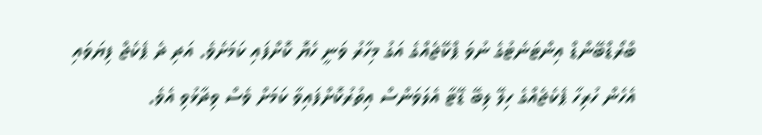ބްރޯޑްބޭންޑް އިންޓަނެޓުގެ ނުވަ ޕްކޭޖެއްގެ އަގު މިހާރު ވަނީ ހެޔޮ ކޮށްފައި ކަމަށެވެ. އަދި ދެ ޕެކެޖް ފިޔަވައި އެހެން ހުރިހާ ޕެކެޖެއްގެ ހިލޭ ލިބޭ ޑޭޓާ އެލަވަންސް އިތުރުކޮށްފައިވާ ކަމަށް ވެސް ވިދާޅުވި އެވެ.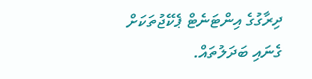ދިރާގުގެ އިންޓަނެޓް ޕެކޭޖުތަކަށް ގެނައި ބަދަލުތައް.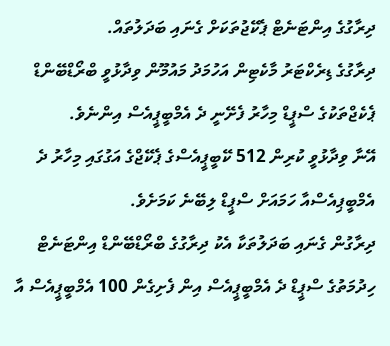ދިރާގުގެ އިންޓަނެޓް ޕެކޭޖުތަކަށް ގެނައި ބަދަލުތައް.
ދިރާގުގެ ޑިރެކްޓަރު މާކެޓިން އަހުމަދު މައުމޫން ވިދާޅުވީ ބްރޯޑްބޭންޑް ޕެކެޖްތަކުގެ ސްޕީޑް މިހާރު ފެށޭނީ ދެ އެމްބީޕީއެސް އިންނެވެ.
އޭނާ ވިދާޅުވީ ކުރިން 512 ކޭބީޕީއެސްގެ ޕެކޭޖްގެ އަގުގައި މިހާރު ދެ އެމްބީޕިއެސްއާ ހަމައަށް ސްޕީޑް ލިބޭނެ ކަމަށެވެ.
ދިރާގުން ގެނައި ބަދަލުތަކާ އެކު ދިރާގުގެ ބްރޯޑްބޭންޑް އިންޓަނެޓް ހިދުމަތުގެ ސްޕީޑް ދެ އެމްބީޕީއެސް އިން ފެށިގެން 100 އެމްބީޕީއެސް އާ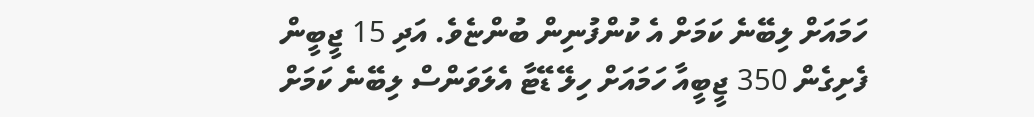ހަމައަށް ލިބޭނެ ކަމަށް އެ ކުންފުނިން ބުންޏެވެ. އަދި 15 ޖީބީން ފެށިގެން 350 ޖީބީއާ ހަމައަށް ހިލޭ ޑޭޓާ އެލަވަންސް ލިބޭނެ ކަމަށް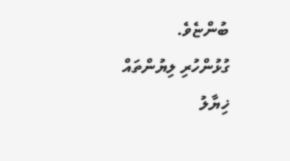ބުންޏެވެ.
ގުޅުންހުރި ލިޔުންތައް
ޚިޔާލު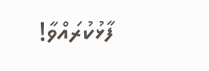ފާޅުކުރައްވާ!